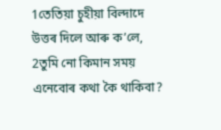1তেতিয়া চুহীয়া বিল্দাদে উত্তৰ দিলে আৰু ক’লে,
2তুমি নো কিমান সময় এনেবোৰ কথা কৈ থাকিবা?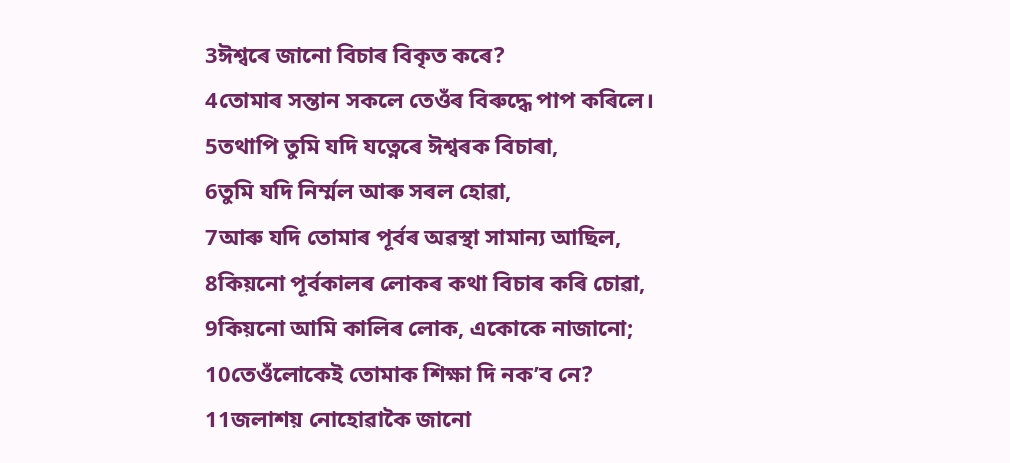3ঈশ্বৰে জানো বিচাৰ বিকৃত কৰে?
4তোমাৰ সন্তান সকলে তেওঁৰ বিৰুদ্ধে পাপ কৰিলে।
5তথাপি তুমি যদি যত্নেৰে ঈশ্বৰক বিচাৰা,
6তুমি যদি নিৰ্ম্মল আৰু সৰল হোৱা,
7আৰু যদি তোমাৰ পূৰ্বৰ অৱস্থা সামান্য আছিল,
8কিয়নো পূৰ্বকালৰ লোকৰ কথা বিচাৰ কৰি চোৱা,
9কিয়নো আমি কালিৰ লোক, একোকে নাজানো;
10তেওঁলোকেই তোমাক শিক্ষা দি নক’ব নে?
11জলাশয় নোহোৱাকৈ জানো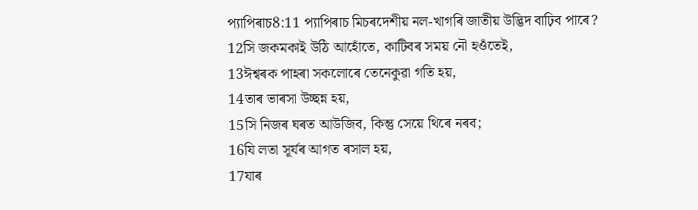প্যাপিৰাচ8:11 প্যাপিৰাচ মিচৰদেশীয় নল-খাগৰি জাতীয় উদ্ভিদ বাঢ়িব পাৰে?
12সি জকমকাই উঠি আহোঁতে, কাটিবৰ সময় নৌ হওঁতেই,
13ঈশ্বৰক পাহৰা সকলোৰে তেনেকুৱা গতি হয়,
14তাৰ ভাৰসা উচ্ছন্ন হয়,
15সি নিজৰ ঘৰত আউজিব, কিন্তু সেয়ে থিৰে নৰব;
16যি লতা সূৰ্যৰ আগত ৰসাল হয়,
17যাৰ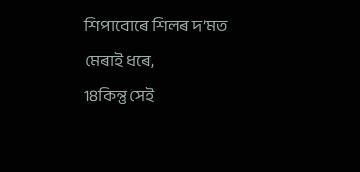শিপাবোৰে শিলৰ দ’মত মেৰাই ধৰে,
18কিন্তু সেই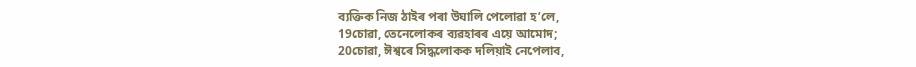ব্যক্তিক নিজ ঠাইৰ পৰা উঘালি পেলোৱা হ’লে,
19চোৱা, তেনেলোকৰ ব্যৱহাৰৰ এয়ে আমোদ;
20চোৱা, ঈশ্বৰে সিদ্ধলোকক দলিয়াই নেপেলাব,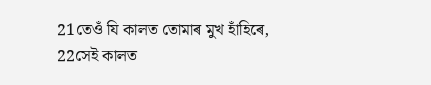21তেওঁ যি কালত তোমাৰ মুখ হাঁহিৰে,
22সেই কালত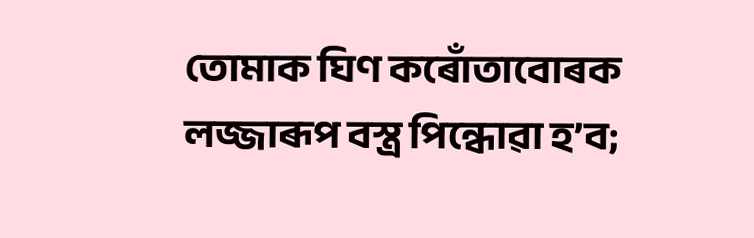তোমাক ঘিণ কৰোঁতাবোৰক লজ্জাৰূপ বস্ত্ৰ পিন্ধোৱা হ’ব;